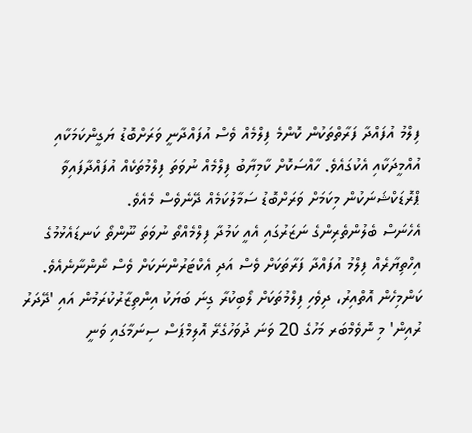ފިލްމު އުފައްދާ ފަރާތްތަކުން ކޮންމެ ފިލްމެއް ވެސް އުފައްދާނީ ވަރަށްބޮޑު ޔަގީންކަމަކާއި އުއްމީދަކާއި އެކުގައެވެ. ހާއްސަކޮށް ކާމިޔާބު ފިލްމެއް ނުވަތަ ފިލްމުތަކެއް އުފައްދާފައިވާ ޕްރޮޑަކްޝަނަކުން މިކަމަށް ވަރަށްބޮޑު ސަމާލުކަމެއް ދޭނެވެސް މެއެވެ.
އެހެނަސް ބެލުންތެރިންގެ ނަޒަރުގައި އެއީ ކަމުދާ ފިލްމެއްތޯ ނުވަތަ ނޫންތޯ ކަނޑައެޅުމުގެ އިހްތިޔާރެއް ފިލްމު އުފައްދާ ފަރާތަކަށް ވެސް އަދި އެކްޓަރުންނަކަށް ވެސް ނޯންނާނެއެވެ.
ކަންމިހެން އޮތްއިރު، ދިވެހި ފިލްމުތަކަށް ލޯބިކުރާ ގިނަ ބަޔަކު އިންތިޒާރުކުރަމުން އައި 'ދޭދަރު ރުއިން' މި ނޮވެމްބަރ މަހުގެ 20 ވަނަ ދުވަހުގެރޭ އޮލިމްޕަސް ސިނަމާގައި ވަނީ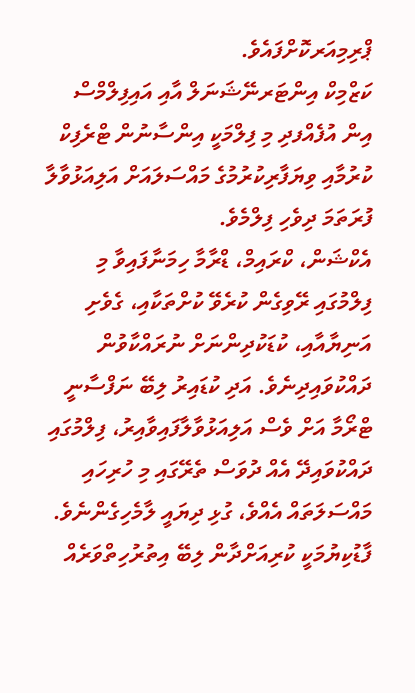ޕްރިމިއަރކޮށްފައެވެ.
ކަޒްމިކް އިންޓަރނޭޝަނަލް އާއި އައިފިލްމްސް އިން އުފެއްފދި މި ފިލްމަކީ އިންސާނުން ޓްރެފިކް ކުރުމާއި ވިޔަފާރިކުރުމުގެ މައްސަލައަށް އަލިއަޅުވާލާ ފުރަތަމަ ދިވެހި ފިލްމެވެ.
އެކްޝަން، ކްރައިމް، ޑްރާމާ ހިމަނާފައިވާ މި ފިލްމުގައި ރޭވިގެން ކުރެވޭ ކުށްތަކާއި، ގެވެށި އަނިޔާއާއި، ކުޑަކުދިންނަށް ނުރައްކާވުން ދައްކުވައިދިނެވެ. އަދި ކުޑައިރު ލިބޭ ނަފްސާނީ ޓްރޯމާ އަށް ވެސް އަލިއަޅުވާލާފައިވާއިރު، ފިލްމުގައި ދައްކުވައިދޭ އެއް ދުވަސް ތެރޭގައި މި ހުރިހައި މައްސަލަތައް އެއްވެ، ގުޅި ދިޔައީ ލާމެހިގެންނެވެ.
ފާޑުކިޔުމަކީ ކުރިއަށްދާން ލިބޭ އިތުރުހިތްވަރެއް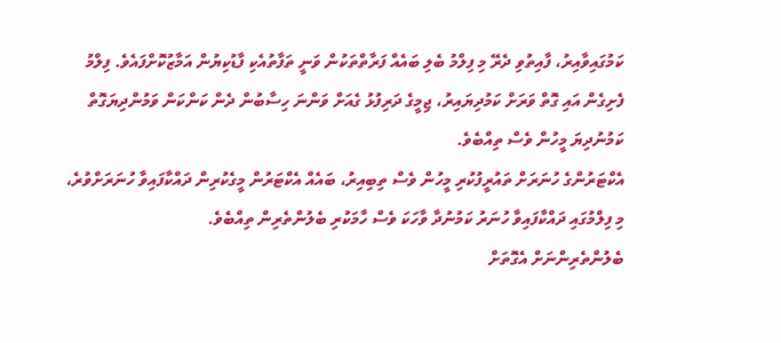ކަމުގައިވާއިރު، ފާއިތުވި ދެރޭ މި ފިލްމު ބެލި ބައެއް ފަރާތްތަކުން ވަނީ ތަފާތުއެކި ފާޑުކިޔުން އަމާޒުކޮށްފައެވެ. ފިލްމު ފެށިގެން އައި ގޮތް ވަރަށް ކަމުދިޔައިރު، ޖިމީގެ ދަރިފުޅު ގެއަށް ވަންނަ ހިސާބުން ދެން ކަންކަން ވަމުންދިޔަގޮތް ކަމުނުދިޔަ މީހުން ވެސް ތިއްބެވެ.
އެކްޓަރުންގެ ހުނަރަށް ތައުރީފުކުރި މީހުން ވެސް ތިބިއިރު، ބައެއް އެކްޓަރުން މީގެކުރިން ދައްކާފައިވާ ހުނަރަށްވުރެ، މި ފިލްމުގައި ދައްކާފައިވާ ހުނަރު ކަމުނުދާ ވާހަކަ ވެސް ހާމަކުރި ބެލުންތެރިން ތިއްބެވެ.
ބެލުންތެރިންނަށް އެގޮތަށް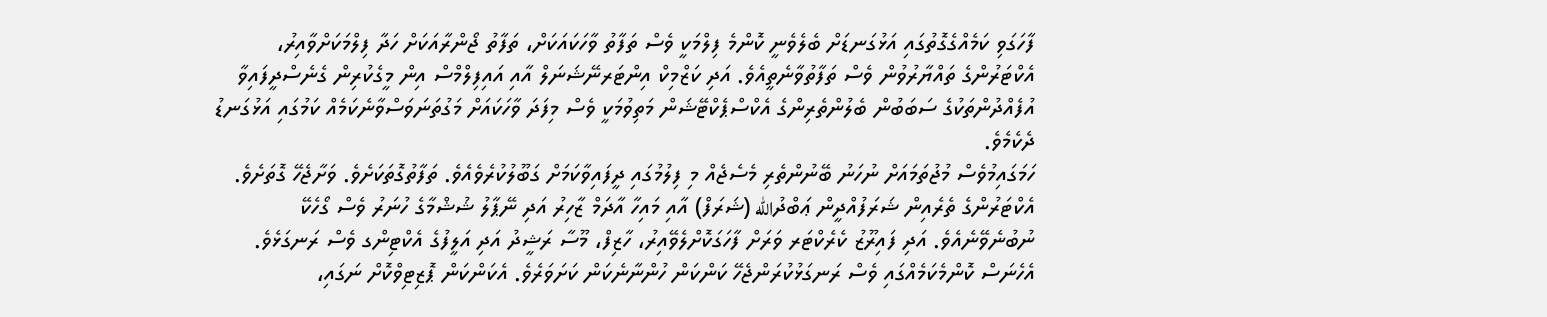ފާހަގަވި ކަމެއްގެގޮތުގައި އަޅުގަނޑަށް ބެލެވެނީ ކޮންމެ ފިލްމަކީ ވެސް ތަފާތު ވާހަކައަކަށް، ތަފާތު ޖޯންރާއަކަށް ހަދާ ފިލްމަކަށްވާއިރު، އެކްޓަރުންގެ ތައްޔާރުވުން ވެސް ތަފާތުވާނެތީއެވެ. އަދި ކަޒްމިކް އިންޓަރނޭޝަނަލް އާއި އައިފިލްމްސް އިން މީގެކުރިން ގެނެސްދީފައިވާ އުފެއްދުންތަކުގެ ސަބަބުން ބެލުންތެރިންގެ އެކްސްޕެކްޓޭޝަން މަތިވުމަކީ ވެސް މިފަދަ ވާހަކައަށް މަގުތަނަވަސްވާނެކަމެއް ކަމުގައި އަޅުގަނޑު ދެކެމެވެ.
ހަމަގައިމުވެސް މުޖުތަމައަށް ނުހަނު ބޭނުންތެރި މެސެޖެއް މި ފިލުމުގައި ދީފައިވާކަމަށް ގަބޫލުކުރެވެއެވެ. ތަފާތުގޮތަކަށެވެ. ވަށާޖެހޭ ގޮތަށެވެ.
އެކްޓަރުންގެ ތެރެއިން ޝަރަފުއްދީން ޢަބްދުالله (ޝަރަފް) އާއި މައިހާ އާދަމް ޒާހިރު އަދި ނޭޕާލު ޝުޝްމާގެ ހުނަރު ވެސް ގޯހެކޭ ނުބުނެވޭނެއެވެ. އަދި ފައިރޫޒު ކެރެކްޓަރ ވަރަށް ފާހަގަކޮށްލެވޭއިރު، ހާޒިފް، މޫސާ ރަޝީދު އަދި އަލީފުގެ އެކްޓިންގ ވެސް ރަނގަޅެވެ.
އެހެނަސް ކޮންމެކަމެއްގައި ވެސް ރަނގަޅުކުރަންޖެހޭ ކަންކަން ހުންނާނެކަން ކަށަވަރެވެ. އެކަންކަން ޕޮޒިޓިވްކޮށް ނަގައި،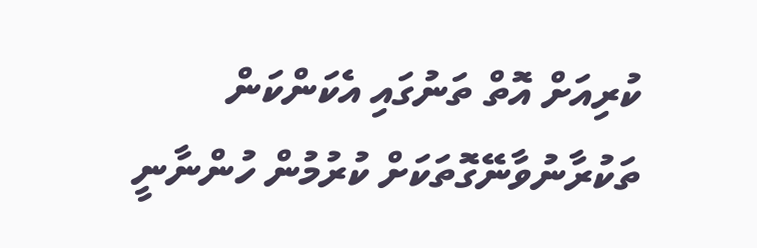ކުރިއަށް އޮތް ތަނުގައި އެކަންކަން ތަކުރާނުވާނޭގޮތަކަށް ކުރުމުން ހުންނާނީ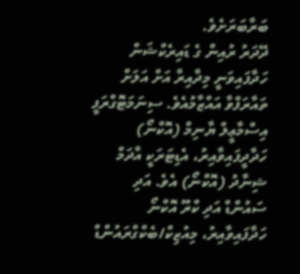ބަރާބަރަށެވެ.
ދޭދަރު ރުއިން ގެ ޑައިރެކްޝަން ހަދާފައިވަނީ މިދާއިރާ އަށް އަލަށް ތައާރަފްވާ އައްޒާމުއެވެ. ސިނަމަޓޮގްރަފީ އިސްމާޢީލް ޔާނިމް (އޮކްނޯ) ހަދާދީފައިވާއިރު، އެޑިޓަރަކީ އާދަމް ޝިނާދު (އޮކްނޯ) އެވެ. އަދި ސައުންޑް އަދި ކްރޫ އޮކްނޯ ހަދާފައިވާއިރު، މިއުޒިކް/ބެކްގްރައުންޑް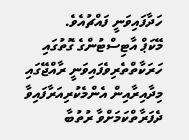ހަދާފައިވަނީ ފައްޗުއެވެ.
މޭކަޕް އާޓިސްޓުންގެ ގޮތުގައި ހަރަކާތްތެރިވެފައިވަނީ ރާއްޖޭގައި މިދާއިރާއިން އެންމެކުރިއަރާފައިވާ ދެފަރާތްކަމަށްވާ ރުތުބާ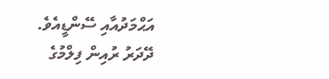އަޙްމަދުއާއި ސޭންޑީއެވެ.
ދޭދަރު ރުއިން ފިލްމުގެ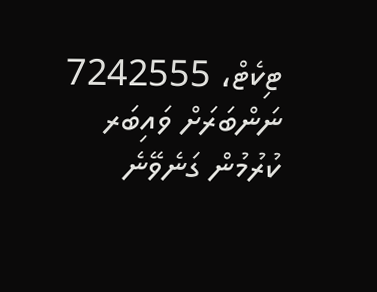ޓިކެޓް، 7242555 ނަންބަރަށް ވައިބަރ ކުރުމުން ގަނެވޭނެ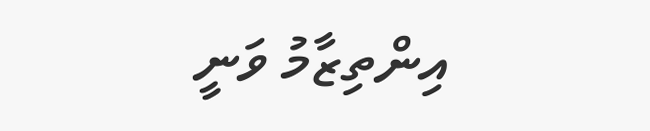އިންތިޒާމު ވަނީ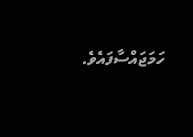ހަމަޖައްސާފައެވެ.